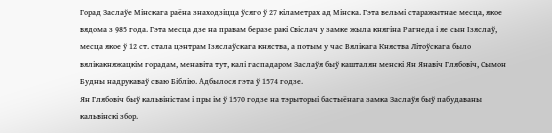Горад Заслаўе Мінскага раёна знаходзіцца ўсяго ў 27 кіламетрах ад Мінска. Гэта вельмі старажытнае месца, якое вядома з 985 года. Гэта месца дзе на правам беразе ракі Свіслач у замке жыла княгіна Рагнеда і яе сын Ізяслаў, месца якое ў 12 ст. стала цэнтрам Ізяслаўскага княства, а потым у час Вялікага Княства Літоўскага было вялікакняжацкім горадам, менавіта тут, калі гаспадаром Заслаўя быў кашталян менскі Ян Янавіч Глябовіч, Сымон Будны надрукаваў сваю Біблію. Адбылося гэта ў 1574 годзе.
Ян Глябовіч быў кальвіністам і пры ім ў 1570 годзе на тэрыторыі бастыёнага замка Заслаўя быў пабудаваны кальвінскі збор.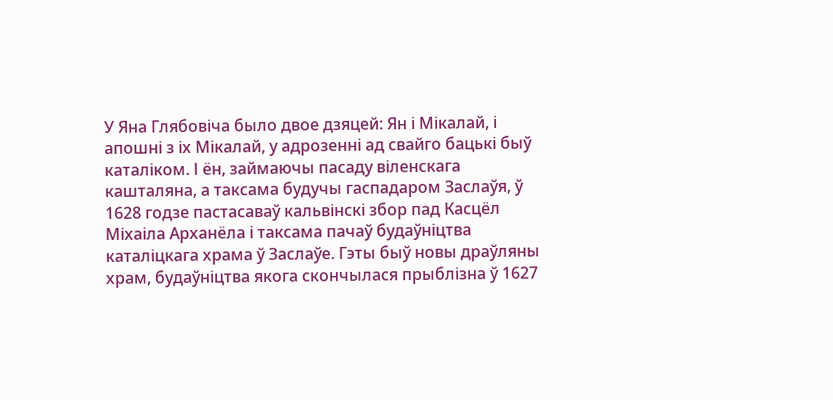У Яна Глябовіча было двое дзяцей: Ян і Мікалай, і апошні з іх Мікалай, у адрозенні ад свайго бацькі быў каталіком. І ён, займаючы пасаду віленскага кашталяна, а таксама будучы гаспадаром Заслаўя, ў 1628 годзе пастасаваў кальвінскі збор пад Касцёл Міхаіла Арханёла і таксама пачаў будаўніцтва каталіцкага храма ў Заслаўе. Гэты быў новы драўляны храм, будаўніцтва якога скончылася прыблізна ў 1627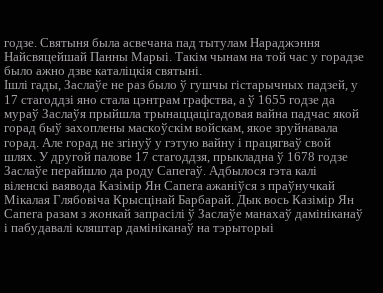годзе. Святыня была асвечана пад тытулам Нараджэння Найсвяцейшай Панны Марыі. Такім чынам на той час у горадзе было ажно дзве каталіцкія святыні.
Ішлі гады, Заслаўе не раз было ў гушчы гістарычных падзей, у 17 стагоддзі яно стала цэнтрам графства, а ў 1655 годзе да мураў Заслаўя прыйшла трынаццацігадовая вайна падчас якой горад быў захоплены маскоўскім войскам, якое зруйнавала горад. Але горад не згінуў у гэтую вайну і працягваў свой шлях. У другой палове 17 стагоддзя, прыкладна ў 1678 годзе Заслаўе перайшло да роду Сапегаў. Адбылося гэта калі віленскі ваявода Казімір Ян Сапега ажаніўся з праўнучкай Мікалая Глябовіча Крысцінай Барбарай. Дык вось Казімір Ян Сапега разам з жонкай запрасілі ў Заслаўе манахаў дамініканаў і пабудавалі кляштар дамініканаў на тэрыторыі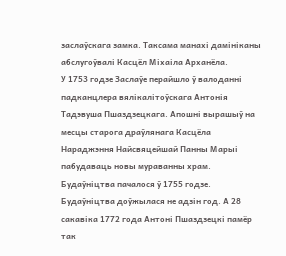заслаўскага замка. Таксама манахі дамініканы абслугоўвалі Касцёл Міхаіла Арханёла.
У 1753 годзе Заслаўе перайшло ў валоданні падканцлера вялікалітоўскага Антонія Тадэвуша Пшаздзецкага. Апошні вырашыў на месцы старога драўлянага Касцёла Нараджэння Найсвяцейшай Панны Марыі пабудаваць новы мураванны храм. Будаўніцтва пачалося ў 1755 годзе.
Будаўніцтва доўжылася не адзін год. А 28 сакавіка 1772 года Антоні Пшаздзецкі памёр так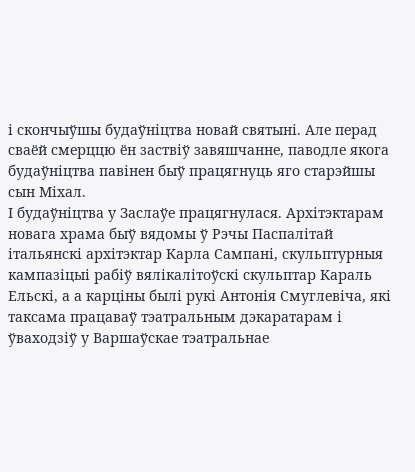і скончыўшы будаўніцтва новай святыні. Але перад сваёй смерццю ён заствіў завяшчанне, паводле якога будаўніцтва павінен быў працягнуць яго старэйшы сын Міхал.
І будаўніцтва у Заслаўе працягнулася. Архітэктарам новага храма быў вядомы ў Рэчы Паспалітай італьянскі архітэктар Карла Сампані, скульптурныя кампазіцыі рабіў вялікалітоўскі скульптар Караль Ельскі, а а карціны былі рукі Антонія Смуглевіча, які таксама працаваў тэатральным дэкаратарам і ўваходзіў у Варшаўскае тэатральнае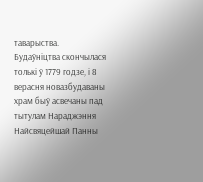таварыства.
Будаўніцтва скончылася толькі ў 1779 годзе, і 8 верасня новазбудаваны храм быў асвечаны пад тытулам Нараджэння Найсвяцейшай Панны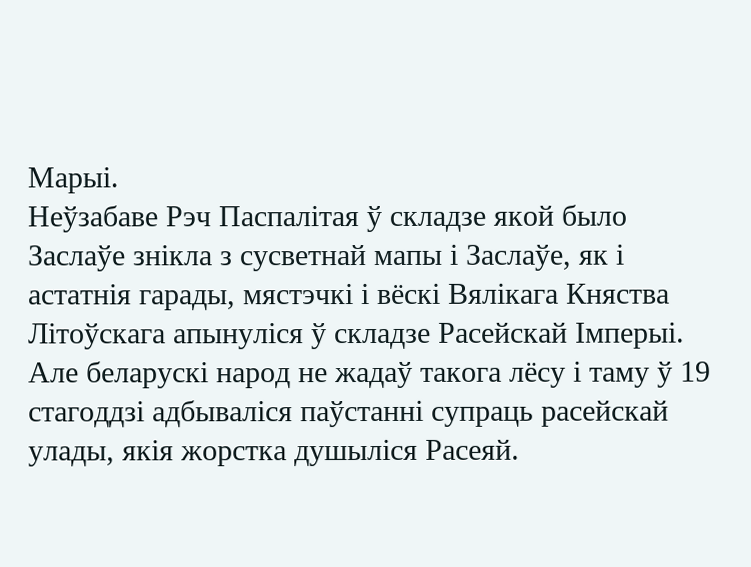Марыі.
Неўзабаве Рэч Паспалітая ў складзе якой было Заслаўе знікла з сусветнай мапы і Заслаўе, як і астатнія гарады, мястэчкі і вёскі Вялікага Княства Літоўскага апынуліся ў складзе Расейскай Імперыі. Але беларускі народ не жадаў такога лёсу і таму ў 19 стагоддзі адбываліся паўстанні супраць расейскай улады, якія жорстка душыліся Расеяй.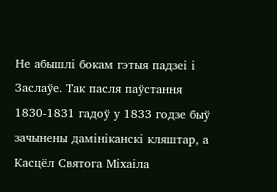Не абышлі бокам гэтыя падзеі і Заслаўе. Так пасля паўстання 1830-1831 гадоў у 1833 годзе быў зачынены дамініканскі кляштар, а Касцёл Святога Міхаіла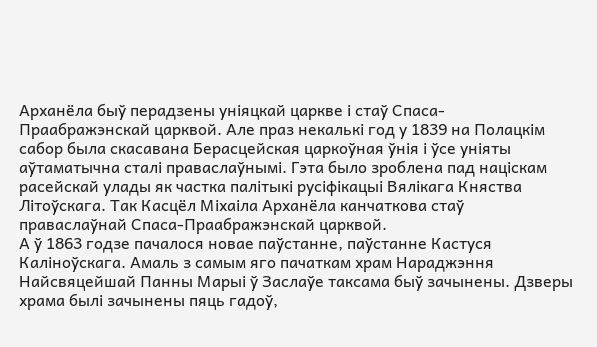Арханёла быў перадзены уніяцкай царкве і стаў Спаса-Праабражэнскай царквой. Але праз некалькі год у 1839 на Полацкім сабор была скасавана Берасцейская царкоўная ўнія і ўсе уніяты аўтаматычна сталі праваслаўнымі. Гэта было зроблена пад націскам расейскай улады як частка палітыкі русіфікацыі Вялікага Княства Літоўскага. Так Касцёл Міхаіла Арханёла канчаткова стаў праваслаўнай Спаса-Праабражэнскай царквой.
А ў 1863 годзе пачалося новае паўстанне, паўстанне Кастуся Каліноўскага. Амаль з самым яго пачаткам храм Нараджэння Найсвяцейшай Панны Марыі ў Заслаўе таксама быў зачынены. Дзверы храма былі зачынены пяць гадоў,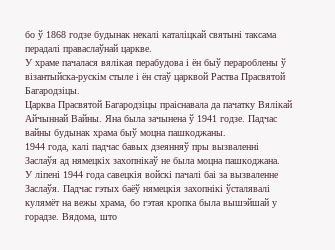бо ў 1868 годзе будынак некалі каталіцкай святыні таксама перадалі праваслаўнай царкве.
У храме пачалася вялікая перабудова і ён быў перароблены ў візантыйска-рускім стыле і ён стаў царквой Раства Прасвятой Багародзіцы.
Царква Прасвятой Багародзіцы праіснавала да пачатку Вялікай Айчыннай Вайны. Яна была зачынена ў 1941 годзе. Падчас вайны будынак храма быў моцна пашкоджаны.
1944 года, калі падчас бавых дзеянняў пры вызваленні Заслаўя ад нямецкіх захопнікаў не была моцна пашкоджана.
У ліпені 1944 года савецкія войскі пачалі баі за вызваленне Заслаўя. Падчас гэтых баёў нямецкія захопнікі ўсталявалі кулямёт на вежы храма, бо гэтая кропка была вышэйшай у горадзе. Вядома, што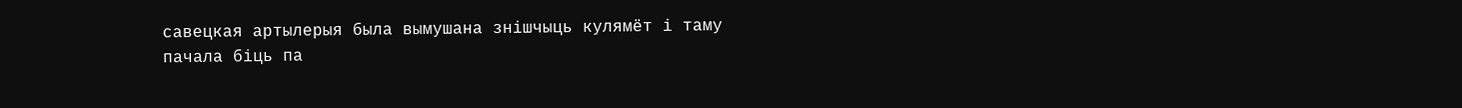савецкая артылерыя была вымушана знішчыць кулямёт і таму пачала біць па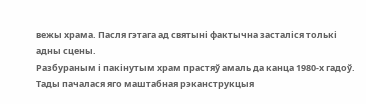вежы храма. Пасля гэтага ад святыні фактычна засталіся толькі адны сцены.
Разбураным і пакінутым храм прастяў амаль да канца 1980-х гадоў. Тады пачалася яго маштабная рэканструкцыя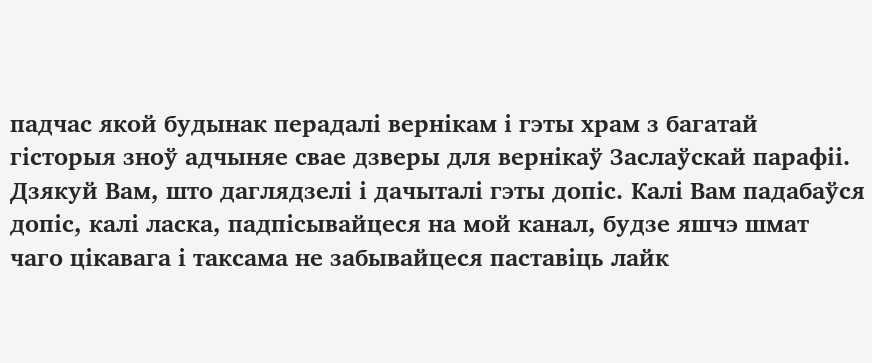падчас якой будынак перадалі вернікам і гэты храм з багатай гісторыя зноў адчыняе свае дзверы для вернікаў Заслаўскай парафіі.
Дзякуй Вам, што даглядзелі і дачыталі гэты допіс. Калі Вам падабаўся допіс, калі ласка, падпісывайцеся на мой канал, будзе яшчэ шмат чаго цікавага і таксама не забывайцеся паставіць лайк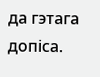да гэтага допіса.